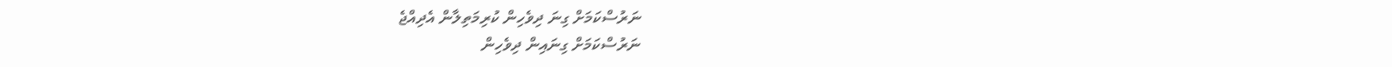ނަރުސްކަމަށް ގިނަ ދިވެހިން ކުރިމަތިލާން އެދިއްޖެ
ނަރުސްކަމަށް ގިނައިން ދިވެހިން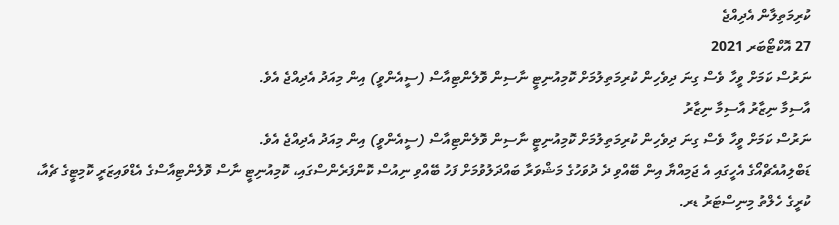ކުރިމަތިލާން އެދިއްޖެ
27 އޮކްޓޯބަރ 2021
ނަރުސް ކަމަށް ވީހާ ވެސް ގިނަ ދިވެހިން ކުރިމަތިލުމަށް ކޮމިއުނިޓީ ނާސިން ވޮލެންޓިއާސް (ސީއެންވީ) އިން މިއަދު އެދިއްޖެ އެވެ.
އާސިމާ ނިޒާރު އާސިމާ ނިޒާރު
ނަރުސް ކަމަށް ވީހާ ވެސް ގިނަ ދިވެހިން ކުރިމަތިލުމަށް ކޮމިއުނިޓީ ނާސިން ވޮލެންޓިއާސް (ސީއެންވީ) އިން މިއަދު އެދިއްޖެ އެވެ.
ޑަބްލިއުއެޗްއޯގެ އެހީގައި އެ ޖަމިއްޔާ އިން ބޭއްވި ދެ ދުވަހުގެ މަޝްވަރާ ބައްދަލުވުމަށް ފަހު ބޭއްވި ނިއުސް ކޮންފަރެންސްގައި، ކޮމިއުނިޓީ ނާސް ވޮލެންޓިއާސްގެ އެޑްވައިޒަރީ ކޮމިޓީގެ ޗެއާ، ކުރީގެ ހެލްތު މިނިސްޓަރު ޑރ.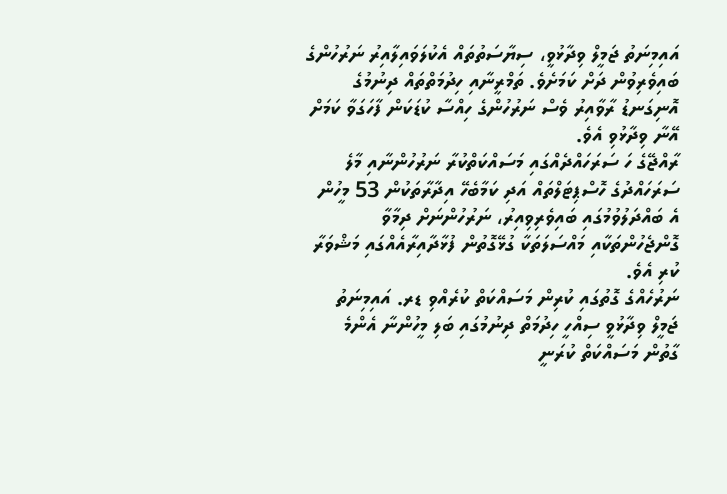އައިމިނަތު ޖަމީލް ވިދާޅުވީ، ސިޔާސަތުތައް އެކުލަވައިލާއިރު ނަރުހުންގެ ބައިވެރިވުން ދަށް ކަމަށެވެ. ތަމްރީނާއި ހިދުމަތްތައް ދިނުމުގެ އޮނިގަނޑު ރާވާއިރު ވެސް ނަރުހުންގެ ހިއްސާ ކުޑަކަން ފާހަގަވާ ކަމަށް އޭނާ ވިދާޅުވި އެވެ.
ރާއްޖޭގެ ހަ ސަރަހައްދެއްގައި މަސައްކަތްކުރާ ނަރުހުންނާއި މާލެ ސަރަހައްދުގެ ހޮސްޕިޓަލްތައް އަދި ކަމާބެހޭ އިދާރާތަކުން 53 މީހުން އެ ބައްދަލުވުމުގައި ބައިވެރިވިއިރު، ނަރުހުންނަށް ދިމާވާ ގޮންޖެހުންތަކާއި މައްސަލަތަކާ ގުޅޭގޮތުން ފުޅާދާއިރާއެއްގައި މަޝްވަރާ ކުރި އެވެ.
ނަރުހެއްގެ ގޮތުގައި ކުރިން މަސައްކަތް ކުރެއްވި ޑރ. އައިމިނަތު ޖަމީލް ވިދާޅުވީ ސިއްހީ ހިދުމަތް ދިނުމުގައި ބަލި މީހުންނާ އެންމެ ގާތުން މަސައްކަތް ކުރަނީ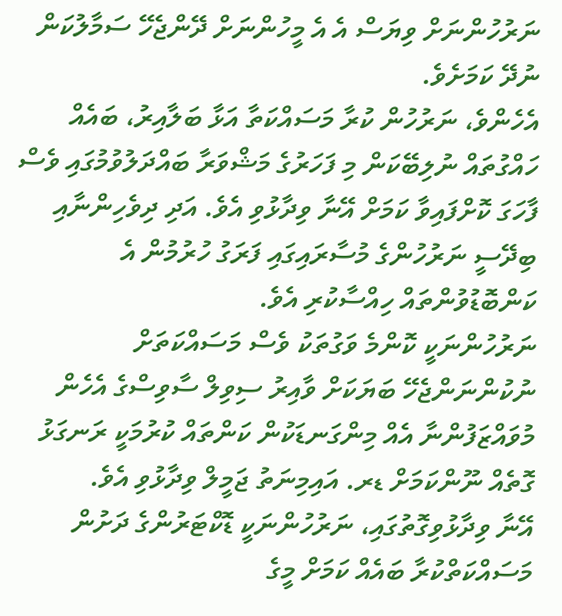ނަރުހުންނަށް ވިޔަސް އެ އެ މީހުންނަށް ދޭންޖެހޭ ސަމާލުކަން ނުދޭ ކަމަށެވެ.
އެހެންވެ، ނަރުހުން ކުރާ މަސައްކަތާ އަޅާ ބަލާއިރު، ބައެއް ހައްގުތައް ނުލިބޭކަން މި ފަހަރުގެ މަޝްވަރާ ބައްދަލުވުމުގައި ވެސް ފާހަގަ ކޮށްފައިވާ ކަމަށް އޭނާ ވިދާޅުވި އެވެ. އަދި ދިވެހިންނާއި ބިދޭސީ ނަރުހުންގެ މުސާރައިގައި ފަރަގު ހުރުމުން އެ ކަންބޮޑުވުންތައް ހިއްސާކުރި އެވެ.
ނަރުހުންނަކީ ކޮންމެ ވަގުތަކު ވެސް މަސައްކަތަށް ނުކުންނަންޖެހޭ ބަޔަކަށް ވާއިރު ސިވިލް ސާވިސްގެ އެހެން މުވައްޒަފުންނާ އެއް މިންގަނޑަކުން ކަންތައް ކުރުމަކީ ރަނގަޅު ގޮތެއް ނޫންކަމަށް ޑރ. އައިމިނަތު ޖަމީލް ވިދާޅުވި އެވެ.
އޭނާ ވިދާޅުވިގޮތުގައި، ނަރުހުންނަކީ ޑޮކްޓަރުންގެ ދަށުން މަސައްކަތްކުރާ ބައެއް ކަމަށް މީގެ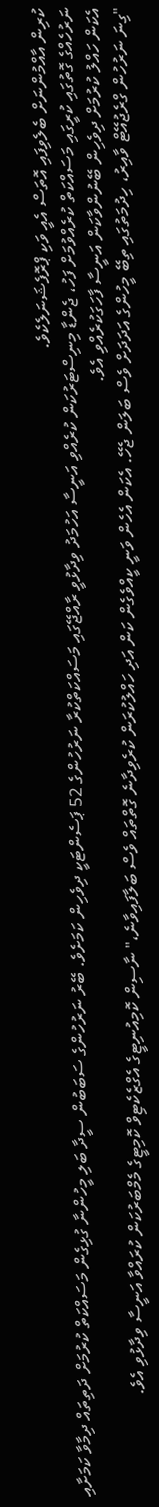ކުރިން އާއްމުންނަށް ބެލެވިފައި އޮތަސް އެއީ ވަކި ޕްރޮފެޝަނަލެކެވެ.
ނަރުހެއްގެ ގޮތުގައި ކުރީގައި މަސައްކަތް ކުރެއްވުމަށް ފަހު، ޖެންޑާ މިނިސްޓަރުކަން ކުރެއްވި އަނީސާ އަހުމަދު ވިދާޅުވީ ރާއްޖޭގައި މަސައްކަތްކުރާ ނަރުހުންގެ 52 ޕަސެންޓަކީ ދިވެހިން ކަމަށެވެ. ބޭރު ނަރުހުންގެ ސަބަބުން ސީދާ ބަލި މީހުންނާ ގުޅިގެން މަސައްކަތް ކުރުމަށް ދަތިތައް ދިމާވާ ކަމަށާއި އެކަން ހައްލު ކުރުމަށް ދިވެހިން ބޭނުންވާކަން އަނީސާ ފާހަގަކުރެއްވި އެވެ.
"ގިނަ ނަރުހުން ގްރެޖުއޭޓް ވާއިރު، ހިދުމަތުގައި ތިބޭ މީހުންގެ އަދަދަށް ވެސް ބަލަން ޖެހޭ. އެކަން އެހެން ވަނީ ކީއްވެގެން ކަން އަދި ހައްލުކުރަން ކުރެވިދާނެ ގޮތްތައް ވެސް ބަލާފައިވާނެ،" ނާސިން ކޮމިއުނިޓީގެ އެގްޒެކެޓިވް ކޮމިޓީގެ މެމްބަރުކަން ކުރައްވާ އަނީސާ ވިދާޅުވި އެވެ.